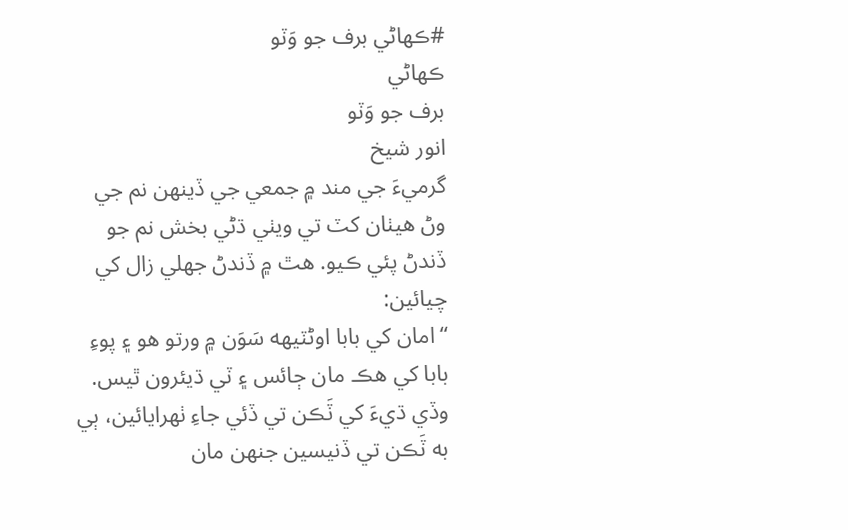#ڪهاڻي برف جو وَٽو
ڪهاڻي
برف جو وَٽو
انور شيخ
گرميءَ جي مند ۾ جمعي جي ڏينهن نم جي وڻ هيٺان کٽ تي ويٺي ڌڻي بخش نم جو ڏندڻ پئي ڪيو. هٿ ۾ ڏندڻ جهلي زال کي چيائين:
“امان کي بابا اوڻٽيهه سَوَن ۾ ورتو هو ۽ پوءِ بابا کي هڪ مان ڄائس ۽ ٽي ڌيئرون ٿيس. وڏي ڌيءَ کي ٽَڪن تي ڏئي جاءِ ٺهرايائين، ٻي به ٽَڪن تي ڏنيسين جنهن مان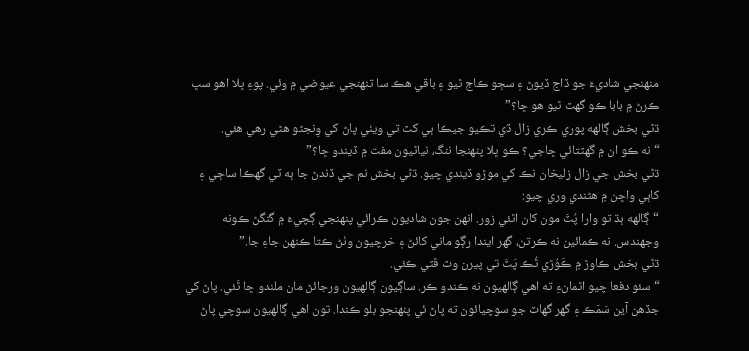منهنجي شاديءَ جو ڏاج ڏيوڻ ۽ سڄو ڪاڄ ٿيو ۽ باقي هڪ سا تنهنجي عيوضي ۾ وئي. پوءِ ڀلا اهو سڀ ڪرڻ ۾ بابا ڪو گهٽ ٿيو هو ڇا؟”
ڌڻي بخش ڳالهه پوري ڪري زال ڏي تڪيو جيڪا ٻي کٽ تي ويٺي پاڻ کي وِنجڻو هڻي رهي هئي.
“نه ڪو ان ۾ گهٽتائي ڇاجي؟ ڪو ڀلا پنهنجا ننگ، نياڻيون مفت ۾ ڏيندو ڇا؟”
ڌڻي بخش جي زال زليخان نڪ کي موڙو ڏيندي چيو. ڌڻي بخش نم جي ڏندڻ جا ٻه ٽي گهڪا ساڄي ۽ کاٻي واڇن ۾ هڻندي وري چيو:
“ڳالهه ٻڌ تو وارا پُٽَ مون کان اٿئي زور. انهن جون شاديون ڪرائي پنهنجي ڳچيءَ ۾ گنگڻ ڪونه وجهندس. نه ڪمائين نه ڪرتن، گهر ايندا رڳو ماني کائڻ ۽ خرچيون وٺڻ ڪتا ڪنهن جاءِ جا.”
ڌڻي بخش ڪاوڙ ۾ ڪَوُڙي ٿُڪ پَٽَ تي پيرن وٽ ڦٽي ڪئي.
“سئو دفعا چيو اٿمانءِ ته اهي ڳالهيون نه ڪندو ڪر. ساڳيون ڳالهيون ورجائڻ مان ملندو ڇا ٿَئي. پاڻ کي جڏهن آين سَمَڪ ۽ گهر گهاٽ جو سوچيائون ته پاڻ ئي پنهنجو بلو ڪندا. تون اهي ڳالهيون سوچي پاڻ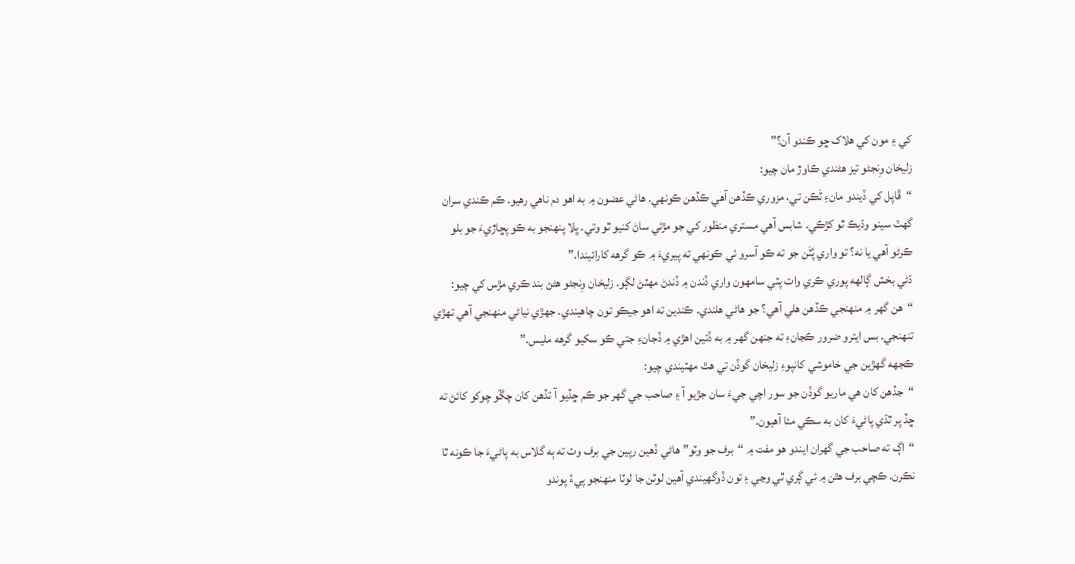کي ۽ مون کي هلاک ڇو ڪندو آن؟”
زليخان وِنجڻو تيز هڻندي ڪاوڙ مان چيو:
“ڦاپل کي ڏيندو مانءِ ٽَڪن تي، مزوري ڪڏهن آهي ڪڏهن ڪونهي. هاڻي عضون ۾ به اهو دم ناهي رهيو. ڪم ڪندي سران گهٽ سينو وڌيڪ ٿو کڙڪي. شابس آهي مستري منظور کي جو مڙئي ساڻ کنيو ٿو وتي. ڀلا پنهنجو به ڪو پڇاڙيءَ جو بلو ڪرڻو آهي يا نه؟ تو واري پُٽَن جو ته ڪو آسرو ئي ڪونهي ته پيريءَ ۾ ڪو گرهه کارائيندا.”
ڌڻي بخش ڳالهه پوري ڪري وات پٽي سامهون واري ڏندن ۾ ڏندڻ مهٽڻ لڳو. زليخان وِنجڻو هڻڻ بند ڪري مڙس کي چيو:
“هن گهر ۾ منهنجي ڪڏهن هلي آهي؟ جو هاڻي هلندي. ڪندين ته اهو جيڪو تون چاهيندي. جهڙي نياڻي منهنجي آهي تهڙي تنهنجي. بس ايترو ضرور ڪجانءِ ته جنهن گهر ۾ به ڏئين اهڙي ۾ ڏجانءِ جتي ڪو سکيو گرهه مليس.”
ڪجهه گهڙين جي خاموشي کانپوءِ زليخان گوڏن تي هٿ مهٽيندي چيو:
“جڏهن کان هي ماريو گوڏن جو سور اچي جيءَ سان جڙيو آ ۽ صاحب جي گهر جو ڪم ڇڏيو آ تڏهن کان چڱو چوکو کائڻ ته ڇڏ پر ٿڌي پاڻيءَ کان به سڪي مئا آهيون.”
“اڳ ته صاحب جي گهران ايندو هو مفت ۾ “برف جو وٽو” هاڻي ڏهين رپين جي برف وٺ ته ٻه گلاس به پاڻيءَ جا ڪونه ٿا نڪرن. ڪچي برف هٿن ۾ ئي ڳري ٿي وڃي ۽ تون ڏوگهيندي آهين لوٽن جا لوٽا منهنجو پيءُ پوندو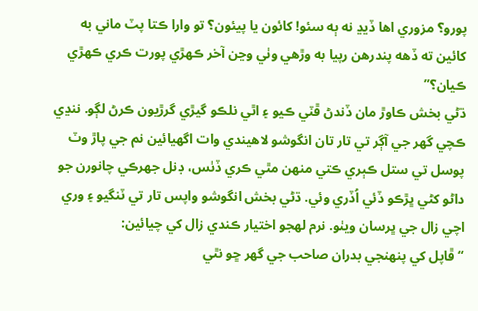پورو؟ مزوري اها ڏيڍ نه ٻه سئو! کائون يا پيئون؟ تو وارا ڪتا پٽ ماني به کائين ته ڏهه پندرهن رپيا به وڙهي وٺي وڃن آخر ڪهڙي پورت ڪري ڪهڙي ڪيان؟”
ڌڻي بخش ڪاوڙ مان ڏندڻ ڦٽي ڪيو ۽ اٿي نلڪو گيڙي گرڙيون ڪرڻ لڳو. ننڍي ڪچي گهر جي آڳر تي تار تان انگوشو لاهيندي وات اگهيائين نم جي پاڙ وٽ پوسل تي ستل ڪٻري ڪتي منهن مٿي ڪري ڏٺس، ڊنل جهرڪي چانورن جو داڻو کڻي ڀڙڪو ڏئي اُڏري وئي. ڌڻي بخش انگوشو واپس تار تي ٽنگيو ۽ وري اچي زال جي ڀرسان ويٺو. نرم لهجو اختيار ڪندي زال کي چيائين:
“ڦاپل کي پنهنجي بدران صاحب جي گهر ڇو نٿي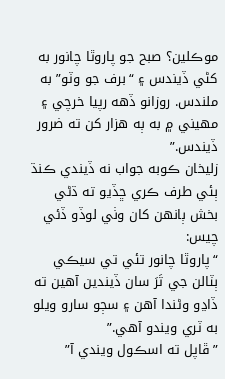موڪلين؟ صبح جو پاروٿا چانور به کڻي ڏيندس ۽ “برف جو وٽو” به ملندس. روزانو ڏهه رپيا خرچي ۽ مهيني ۾ به ٻه هزار کن ته ضرور ڏيندس.”
زليخان ڪوبه جواب نه ڏيندي ڪنڌ ٻئي طرف ڪري ڇڏيو ته ڌڻي بخش ٻانهن کان وٺي لوڏو ڏئي چيس:
“پاروٿا چانور تئي تي سيڪي ٻٽالن جي تَرَ سان ڏيندين آهين ته ڏاڍو وڻندا آهن ۽ سڄو سارو ويلو به ٽري ويندو آهي.”
”ڦاپل ته اسڪول ويندي آ”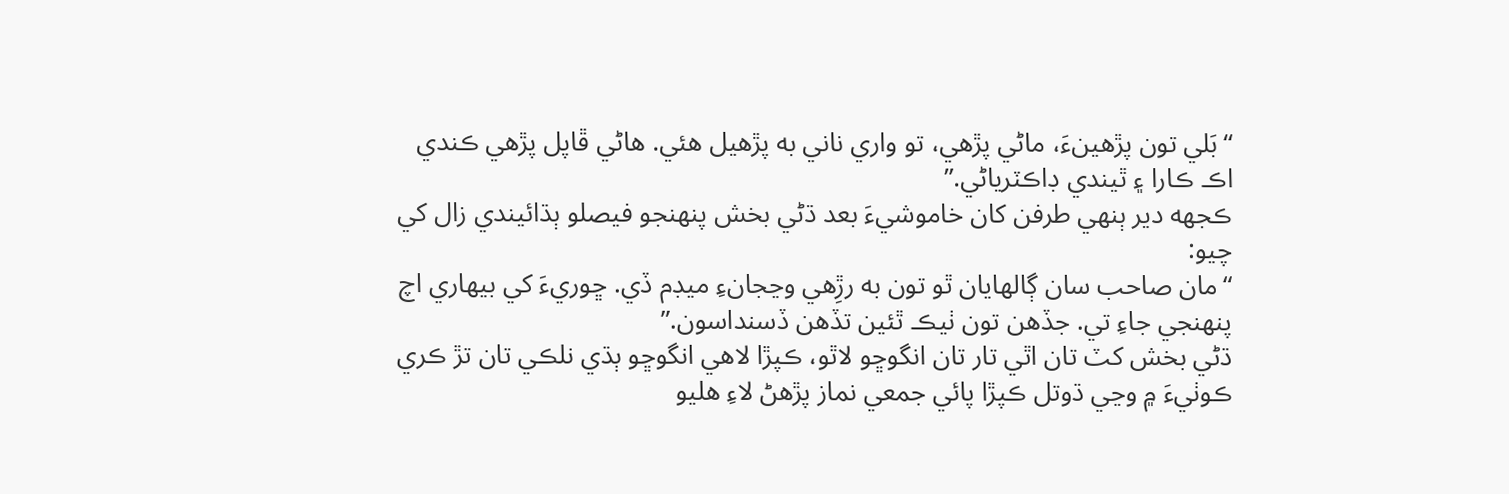“بَلي تون پڙهينءَ، ماڻي پڙهي، تو واري ناني به پڙهيل هئي. هاڻي ڦاپل پڙهي ڪندي اڪ ڪارا ۽ ٿيندي ڊاڪٽرياڻي.”
ڪجهه دير ٻنهي طرفن کان خاموشيءَ بعد ڌڻي بخش پنهنجو فيصلو ٻڌائيندي زال کي چيو:
“مان صاحب سان ڳالهايان ٿو تون به رڙِهي وڃجانءِ ميڊم ڏي. ڇوريءَ کي بيهاري اچ پنهنجي جاءِ تي. جڏهن تون ٺيڪ ٿئين تڏهن ڏسنداسون.”
ڌڻي بخش کٽ تان اٿي تار تان انگوڇو لاٿو، ڪپڙا لاهي انگوڇو ٻڌي نلڪي تان تڙ ڪري ڪوٺيءَ ۾ وڃي ڌوتل ڪپڙا پائي جمعي نماز پڙهڻ لاءِ هليو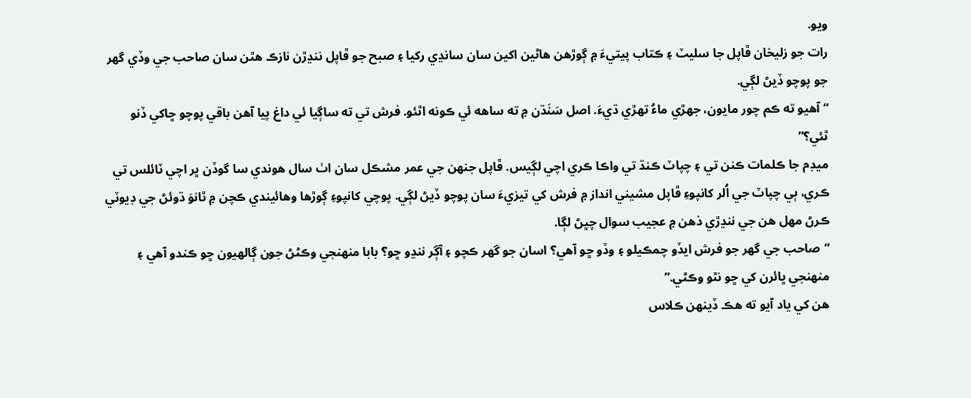ويو.
رات جو زليخان ڦاپل جا سليٽ ۽ ڪتاب پيتيءَ ۾ ڳوڙهن هاڻين اکين سان سانڍي رکيا ۽ صبح جو ڦاپل ننڍڙن نازڪ هٿن سان صاحب جي وڏي گهر جو پوچو ڏيڻ لڳي.
“آهيو ته ڪم چور مايون، جهڙي ماءُ تهڙي ڌيءَ. اصل سَنَڌن ۾ ته ساهه ئي ڪونه اٿئو. فرش تي ته ساڳيا ئي داغ پيا آهن باقي پوچو ڇاکي ڏنو ٿئي؟”
ميڊم جا ڪلمات ڪنن تي ۽ چپاٽ ڪنڌ تي واڪا ڪري اچي لڳيس. ڦاپل جنهن جي عمر مشڪل سان اٺ سال هوندي سا گوڏن ڀر اچي ٽائلس تي ڪري، ٻي چپاٽ جي اُلر کانپوءِ ڦاپل مشيني انداز ۾ فرش کي تيزيءَ سان پوچو ڏيڻ لڳي. پوچي کانپوءِ ڳوڙها وهائيندي ڪچن ۾ ٿانوَ ڌوئڻ جي ڊيوٽي ڪرڻ مهل هن جي ننڍڙي ذهن ۾ عجيب سوال چڀڻ لڳا.
“صاحب جي گهر جو فرش ايڏو چمڪيلو ۽ وڏو ڇو آهي؟ اسان جو گهر ڪچو ۽ آڳر ننڍو ڇو؟ بابا منهنجي وڪڻڻ جون ڳالهيون ڇو ڪندو آهي ۽ منهنجي ڀائرن کي ڇو نٿو وڪڻي.”
هن کي ياد آيو ته هڪ ڏينهن ڪلاس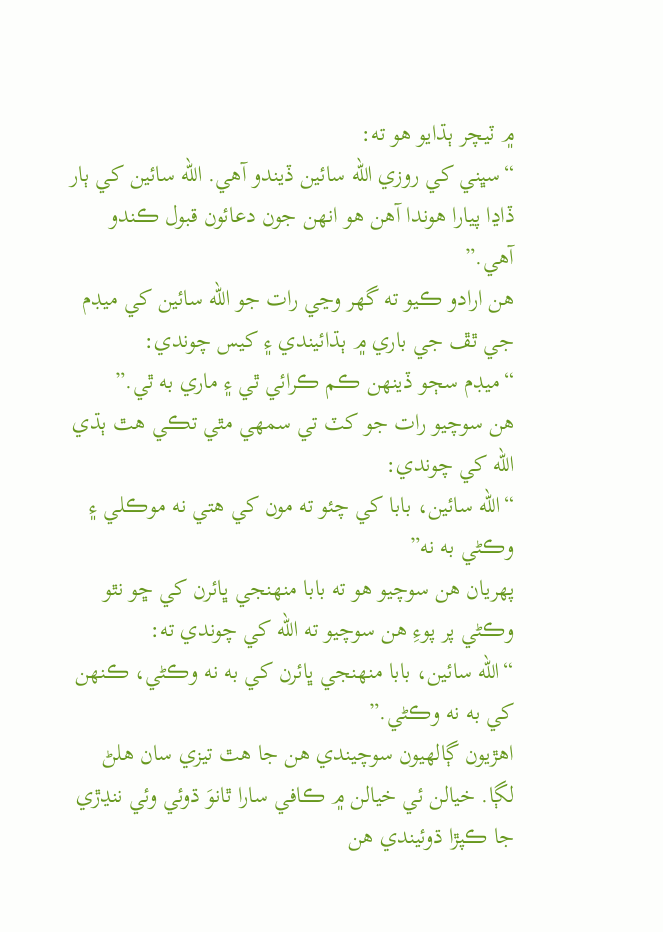۾ ٽيچر ٻڌايو هو ته:
“سڀني کي روزي الله سائين ڏيندو آهي. الله سائين کي ٻار ڏاڍا پيارا هوندا آهن هو انهن جون دعائون قبول ڪندو آهي.”
هن ارادو ڪيو ته گهر وڃي رات جو الله سائين کي ميڊم جي ٿڦ جي باري ۾ ٻڌائيندي ۽ کيس چوندي:
“ميڊم سڄو ڏينهن ڪم ڪرائي ٿي ۽ ماري به ٿي.”
هن سوچيو رات جو کٽ تي سمهي مٿي تڪي هٿ ٻڌي الله کي چوندي:
“الله سائين، بابا کي چئو ته مون کي هتي نه موڪلي ۽ وڪڻي به نه”
پهريان هن سوچيو هو ته بابا منهنجي ڀائرن کي ڇو نٿو وڪڻي پر پوءِ هن سوچيو ته الله کي چوندي ته:
“الله سائين، بابا منهنجي ڀائرن کي به نه وڪڻي، ڪنهن کي به نه وڪڻي.”
اهڙيون ڳالهيون سوچيندي هن جا هٿ تيزي سان هلڻ لڳا. خيالن ئي خيالن ۾ ڪافي سارا ٿانوَ ڌوئي وئي ننڍڙي جا ڪپڙا ڌوئيندي هن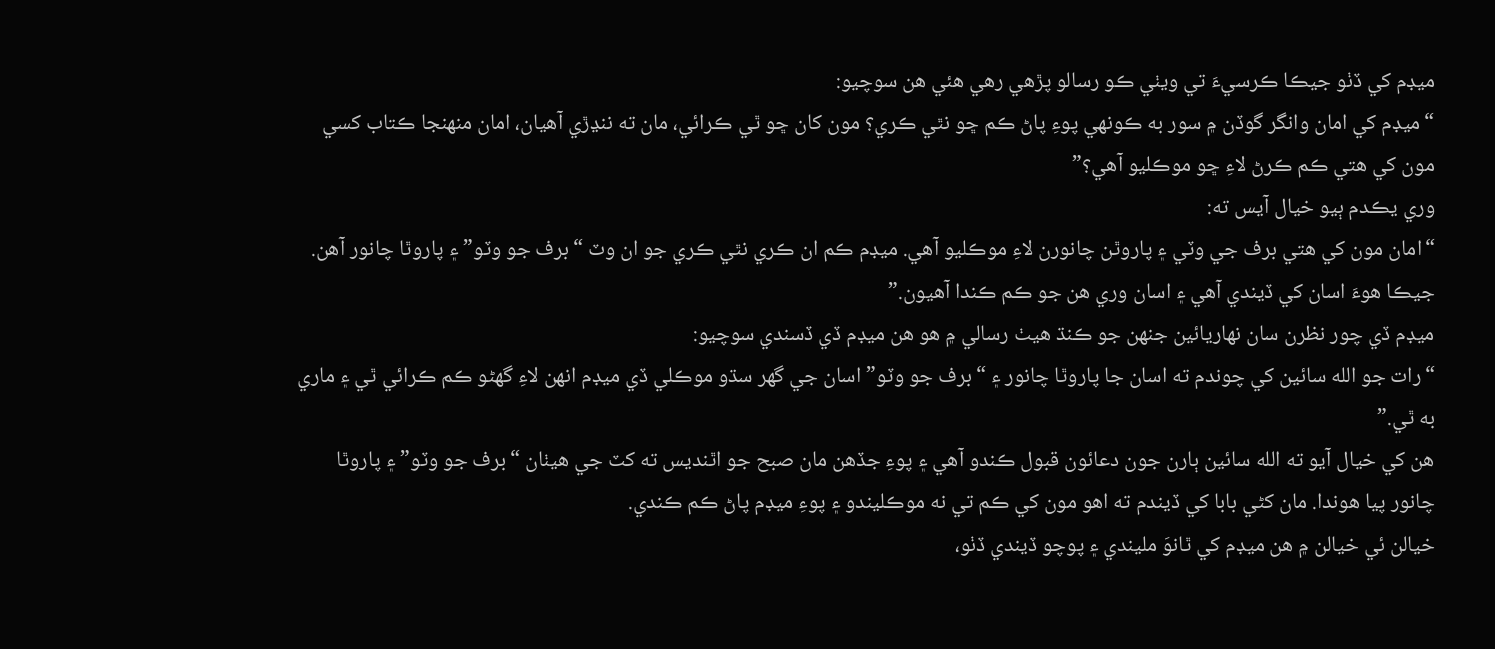ميڊم کي ڏٺو جيڪا ڪرسيءَ تي ويٺي ڪو رسالو پڙهي رهي هئي هن سوچيو:
“ميڊم کي امان وانگر گوڏن ۾ سور به ڪونهي پوءِ پاڻ ڪم ڇو نٿي ڪري؟ مون کان ڇو ٿي ڪرائي، مان ته ننڍڙي آهيان، امان منهنجا ڪتاب کسي مون کي هتي ڪم ڪرڻ لاءِ ڇو موڪليو آهي؟”
وري يڪدم ٻيو خيال آيس ته:
“امان مون کي هتي برف جي وٽي ۽ پاروٿن چانورن لاءِ موڪليو آهي. ميڊم ڪم ان ڪري نٿي ڪري جو ان وٽ “برف جو وٽو” ۽ پاروٿا چانور آهن. جيڪا هوءَ اسان کي ڏيندي آهي ۽ اسان وري هن جو ڪم ڪندا آهيون.”
ميڊم ڏي چور نظرن سان نهاريائين جنهن جو ڪنڌ هيٺ رسالي ۾ هو هن ميڊم ڏي ڏسندي سوچيو:
“رات جو الله سائين کي چوندم ته اسان جا پاروٿا چانور ۽ “برف جو وٽو” اسان جي گهر سڌو موڪلي ڏي ميڊم انهن لاءِ گهڻو ڪم ڪرائي ٿي ۽ ماري به ٿي.”
هن کي خيال آيو ته الله سائين ٻارن جون دعائون قبول ڪندو آهي ۽ پوءِ جڏهن مان صبح جو اٿنديس ته کٽ جي هيٺان “برف جو وٽو” ۽ پاروٿا چانور پيا هوندا. مان کڻي بابا کي ڏيندم ته اهو مون کي ڪم تي نه موڪليندو ۽ پوءِ ميڊم پاڻ ڪم ڪندي.
خيالن ئي خيالن ۾ هن ميڊم کي ٿانوَ مليندي ۽ پوچو ڏيندي ڏٺو،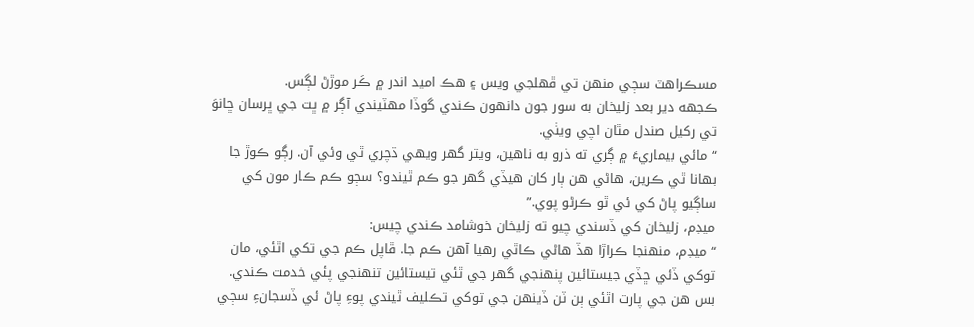مسڪراهٽ سڄي منهن تي ڦهلجي ويس ۽ هڪ اميد اندر ۾ ڪَر موڙڻ لڳس.
ڪجهه دير بعد زليخان به سور جون دانهون ڪندي گوڏا مهٽيندي آڳر ۾ ڀت جي ڀرسان ڇانوَ تي رکيل صندل مٿان اچي ويٺي.
“مائي بيماريءَ ۾ ڳري ته ذرو به ناهين، ويتر گهر ويهي ڌچري ٿي وئي آن. رڳو ڪوڙ جا بهانا ٿي ڪرين، هاڻي هن ٻار کان هيڏي گهر جو ڪم ٿيندو؟ سڄو ڪم ڪار مون کي ساڳيو پاڻ کي ئي ٿو ڪرڻو پوي.”
ميڊم، زليخان کي ڏسندي چيو ته زليخان خوشامد ڪندي چيس:
“ميڊم، منهنجا ڪراڙا هڏ هاڻي ڪاٿي رهيا آهن ڪم جا. ڦاپل ڪم جي تکي اٿئي، مان توکي ڏئي ڇڏي جيستائين پنهنجي گهر جي ٿئي تيستائين تنهنجي پئي خدمت ڪندي. بس هن جي پارت اٿئي ٻن ٽن ڏينهن جي توکي تڪليف ٿيندي پوءِ پاڻ ئي ڏسجانءِ سڄي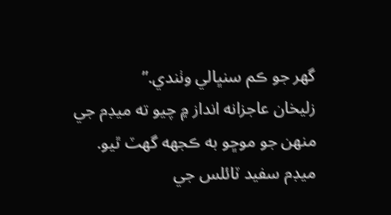گهر جو ڪم سنڀالي وٺندي.”
زليخان عاجزانه انداز ۾ چيو ته ميڊم جي منهن جو موڇو به ڪجهه گهٽ ٿيو.
ميڊم سفيد ٽائلس جي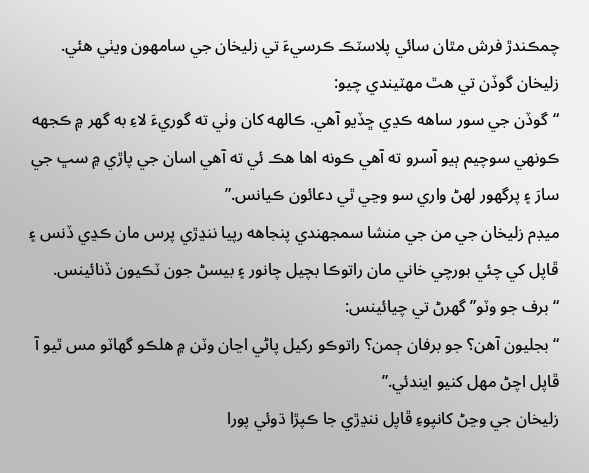چمڪندڙ فرش مٿان سائي پلاسٽڪ ڪرسيءَ تي زليخان جي سامهون ويٺي هئي. زليخان گوڏن تي هٿ مهٽيندي چيو:
“گوڏن جي سور ساهه ڪڍي ڇڏيو آهي. ڪالهه کان وٺي ته گوريءَ لاءِ به گهر ۾ ڪجهه ڪونهي سوچيم ٻيو آسرو ته آهي ڪونه اها هڪ ئي ته آهي اسان جي پاڙي ۾ سڀ جي سارَ ۽ پرگهور لهڻ واري سو وڃي ٿي دعائون ڪيانس.”
ميڊم زليخان جي من جي منشا سمجهندي پنجاهه رپيا ننڍڙي پرس مان ڪڍي ڏنس ۽ ڦاپل کي چئي بورچي خاني مان راتوڪا بچيل چانور ۽ بيسڻ جون ٽڪيون ڏنائينس. “برف جو وٽو” گهرڻ تي چيائينس:
“بجليون آهن؟ جو برفان ڄمن؟ راتوڪو رکيل پاڻي اڃان وٽن ۾ هلڪو گهاٽو مس ٿيو آ ڦاپل اچڻ مهل کنيو ايندئي.”
زليخان جي وڃڻ کانپوءِ ڦاپل ننڍڙي جا ڪپڙا ڌوئي پورا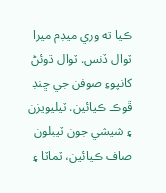ڪيا ته وري ميڊم ميرا ٽوال ڏنس. ٽوال ڌوئڻ کانپوءِ صوفن جي ڇنڊ ڦوڪ ڪيائين. ٽيليويزن ۽ شيشي جون ٽيبلون صاف ڪيائين، ٽماٽا ۽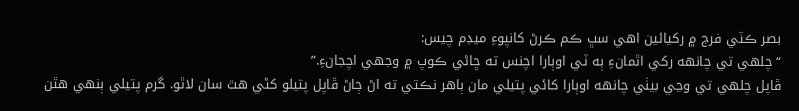بصر ڪٽي فرج ۾ رکيائين اهي سڀ ڪم ڪرڻ کانپوءِ ميڊم چيس:
“چلهي تي چانهه رکي اٿمانءِ ٻه ٽي اوٻارا اچنس ته ڇاڻي ڪوپ ۾ وجهي اچجانءِ.”
ڦاپل چلهي تي وڃي بيٺي چانهه اوٻارا کائي پتيلي مان ٻاهر نڪتي ته اڻ ڄاڻ ڦاپل پتيلو کڻي هٿ سان لاٿو. گرم پتيلي ٻنهي هٿن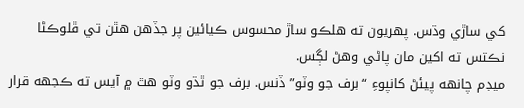کي ساڙي وڌس. پهريون ته هلڪو ساڙ محسوس ڪيائين پر جڏهن هٿن تي ڦلوڪڻا نڪتس ته اکين مان پاڻي وهڻ لڳس.
ميڊم چانهه پيئڻ کانپوءِ “برف جو وٽو” ڏنس. برف جو ٿڌو وٽو هٿ ۾ آيس ته ڪجهه قرار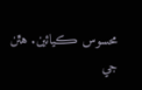محسوس ڪيائين. هٿن جي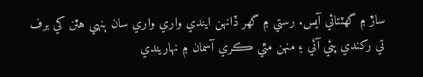ساڙ ۾ گهٽتائي آيس. رستي ۾ گهر ڏانهن ايندي واري واري سان ٻنهي هٿن کي برف تي رکندي پئي آئي ۽ منهن مٿي ڪري آسمان ۾ نهاريندي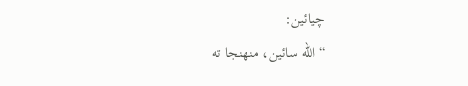چيائين:
“الله سائين، منهنجا ته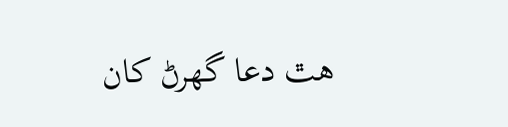هٿ دعا گهرڻ کان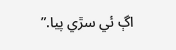اڳ ئي سڙي پيا.”